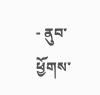- ནུབ་ཕྱོགས་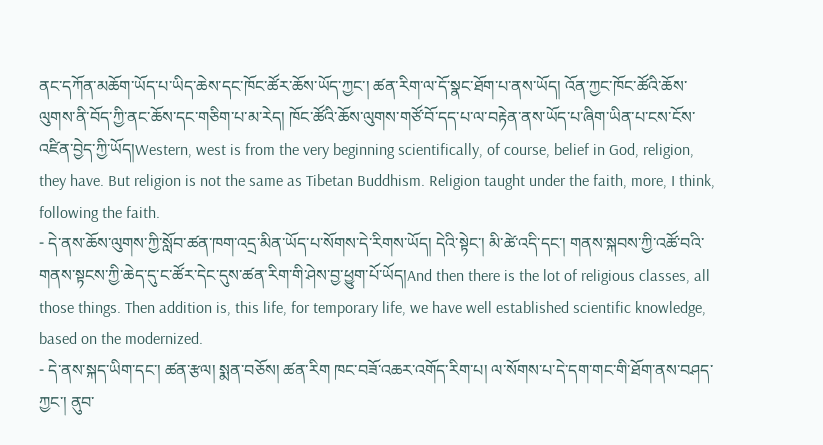ནང་དཀོན་མཆོག་ཡོད་པ་ཡིད་ཆེས་དང་ཁོང་ཚོར་ཆོས་ཡོད་ཀྱང་། ཚན་རིག་ལ་དོ་སྣང་ཐོག་པ་ནས་ཡོད། འོན་ཀྱང་ཁོང་ཚོའི་ཆོས་ལུགས་ནི་བོད་ཀྱི་ནང་ཆོས་དང་གཅིག་པ་མ་རེད། ཁོང་ཚོའི་ཆོས་ལུགས་གཙོ་བོ་དད་པ་ལ་བརྟེན་ནས་ཡོད་པ་ཞིག་ཡིན་པ་ངས་ངོས་འཛིན་བྱེད་ཀྱི་ཡོད།Western, west is from the very beginning scientifically, of course, belief in God, religion, they have. But religion is not the same as Tibetan Buddhism. Religion taught under the faith, more, I think, following the faith.
- དེ་ནས་ཆོས་ལུགས་ཀྱི་སློབ་ཚན་ཁག་འདྲ་མིན་ཡོད་པ་སོགས་དེ་རིགས་ཡོད། དེའི་སྟེང་། མི་ཚེ་འདི་དང་། གནས་སྐབས་ཀྱི་འཚོ་བའི་གནས་སྟངས་ཀྱི་ཆེད་དུ་ང་ཚོར་དེང་དུས་ཚན་རིག་གི་ཤེས་བྱ་ཕྱུག་པོ་ཡོད།And then there is the lot of religious classes, all those things. Then addition is, this life, for temporary life, we have well established scientific knowledge, based on the modernized.
- དེ་ནས་སྐད་ཡིག་དང་། ཚན་རྩལ། སྨན་བཅོས། ཚན་རིག ཁང་བཟོ་འཆར་འགོད་རིག་པ། ལ་སོགས་པ་དེ་དག་གང་གི་ཐོག་ནས་བཤད་ཀྱང་། ནུབ་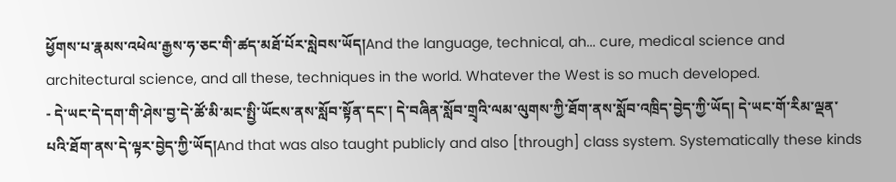ཕྱོགས་པ་རྣམས་འཕེལ་རྒྱས་ཧ་ཅང་གི་ཚད་མཐོ་པོར་སླེབས་ཡོད།And the language, technical, ah... cure, medical science and architectural science, and all these, techniques in the world. Whatever the West is so much developed.
- དེ་ཡང་དེ་དག་གི་ཤེས་བྱ་དེ་ཚོ་མི་མང་སྤྱི་ཡོངས་ནས་སློབ་སྟོན་དང་། དེ་བཞིན་སློབ་གྲྭའི་ལམ་ལུགས་ཀྱི་ཐོག་ནས་སློབ་འཁྲིད་བྱེད་ཀྱི་ཡོད། དེ་ཡང་གོ་རིམ་ལྡན་པའི་ཐོག་ནས་དེ་ལྟར་བྱེད་ཀྱི་ཡོད།And that was also taught publicly and also [through] class system. Systematically these kinds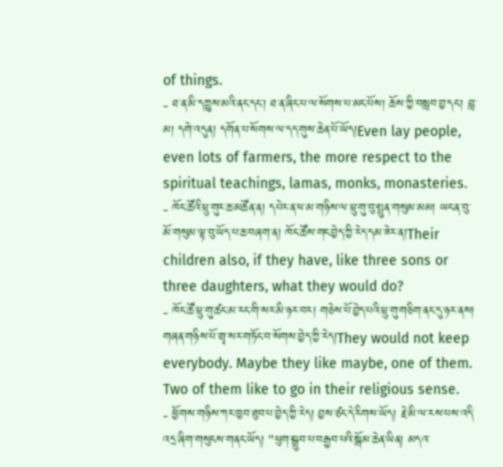of things.
- ཐ་ན་མི་དཀྱུས་མའི་ནང་དང་། ཐ་ན་ཞིང་པ་ལ་སོགས་པ་མང་པོས། ཆོས་ཀྱི་བསླབ་བྱ་དང་། བླ་མ། དགེ་འདུན། དགོན་པ་སོགས་ལ་དད་གུས་ཆེན་པོ་ཡོད།Even lay people, even lots of farmers, the more respect to the spiritual teachings, lamas, monks, monasteries.
- ཁོང་ཚོའི་ཕྲུ་གུར་ཆ་མཚོན་ན། དཔེར་ན་ཕ་མ་གཉིས་ལ་ཕྲུ་གུ་བུ་སྤུན་གསུམ་མམ། ཡང་ན་བུ་མོ་གསུམ་ལྟ་བུ་ཡོད་པ་ཆ་བཞག་ན། ཁོང་ཚོས་གང་བྱེད་ཀྱི་རེད་དམ་ཟེར་ན།Their children also, if they have, like three sons or three daughters, what they would do?
- ཁོང་ཚོ་ཕྲུ་གུ་ཚང་མ་རང་གི་སར་མི་ཉར་བར། གཅེས་པོ་བྱེད་པའི་ཕྲུ་གུ་གཅིག་ནང་དུ་ཉར་ནས། གཞན་གཉིས་པོ་གྲྭ་སར་གཏོང་བ་སོགས་བྱེད་ཀྱི་རེད།They would not keep everybody. Maybe they like maybe, one of them. Two of them like to go in their religious sense.
- ཕྱོགས་གཉིས་ཀར་ཁྱབ་ཐུབ་པ་བྱེད་ཀྱི་རེད། བྱས་ཙང་དེ་རིགས་ཡོད། རྗེ་མི་ལ་རས་པས་འདི་འདྲ་ཞིག་གསུངས་གནང་ཡོད། "ཕུག་སྒྲུབ་པ་བརྒྱབ་པའི་སྒོམ་ཆེན་ཡིན། མདའ་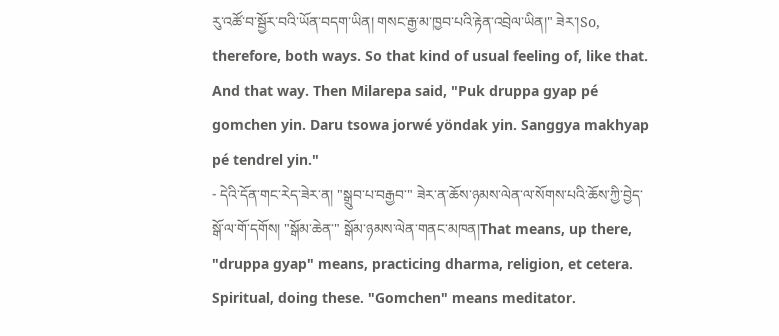རུ་འཚོ་བ་སྦྱོར་བའི་ཡོན་བདག་ཡིན། གསང་རྒྱ་མ་ཁྱབ་པའི་རྟེན་འབྲེལ་ཡིན།" ཟེར་།So, therefore, both ways. So that kind of usual feeling of, like that. And that way. Then Milarepa said, "Puk druppa gyap pé gomchen yin. Daru tsowa jorwé yöndak yin. Sanggya makhyap pé tendrel yin."
- དེའི་དོན་གང་རེད་ཟེར་ན། "སྒྲུབ་པ་བརྒྱབ་" ཟེར་ན་ཆོས་ཉམས་ལེན་ལ་སོགས་པའི་ཆོས་ཀྱི་བྱེད་སྒོ་ལ་གོ་དགོས། "སྒོམ་ཆེན་" སྒོམ་ཉམས་ལེན་གནང་མཁན།That means, up there, "druppa gyap" means, practicing dharma, religion, et cetera. Spiritual, doing these. "Gomchen" means meditator.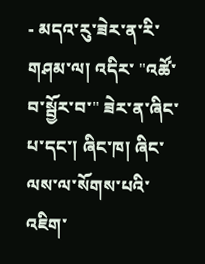- མདའ་རུ་ཟེར་ན་རི་གཤམ་ལ། འདིར་ "འཚོ་བ་སྦྱོར་བ་" ཟེར་ན་ཞིང་པ་དང་། ཞིང་ཁ། ཞིང་ལས་ལ་སོགས་པའི་འཇིག་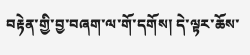བརྟེན་གྱི་བྱ་བཞག་ལ་གོ་དགོས། དེ་ལྟར་ཆོས་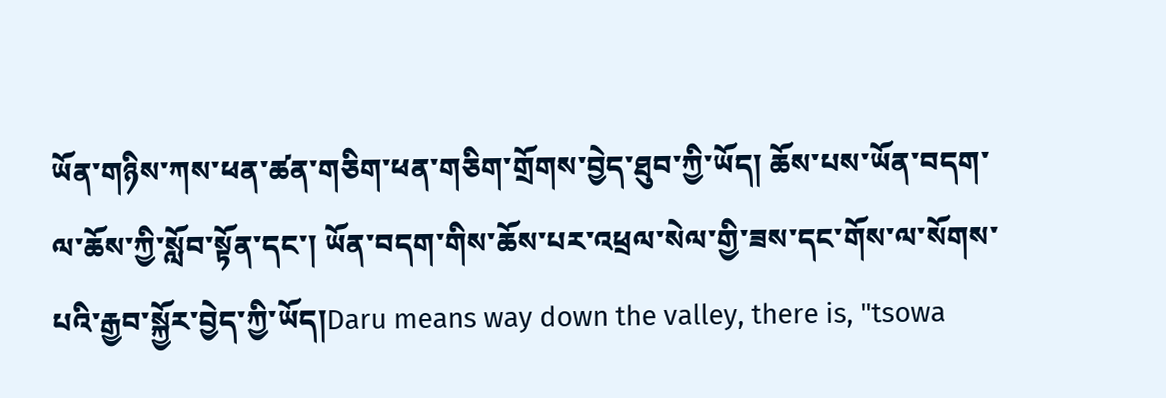ཡོན་གཉིས་ཀས་ཕན་ཚན་གཅིག་ཕན་གཅིག་གྲོགས་བྱེད་ཐུབ་ཀྱི་ཡོད། ཆོས་པས་ཡོན་བདག་ལ་ཆོས་ཀྱི་སློབ་སྟོན་དང་། ཡོན་བདག་གིས་ཆོས་པར་འཕྲལ་སེལ་གྱི་ཟས་དང་གོས་ལ་སོགས་པའི་རྒྱབ་སྐྱོར་བྱེད་ཀྱི་ཡོད།Daru means way down the valley, there is, "tsowa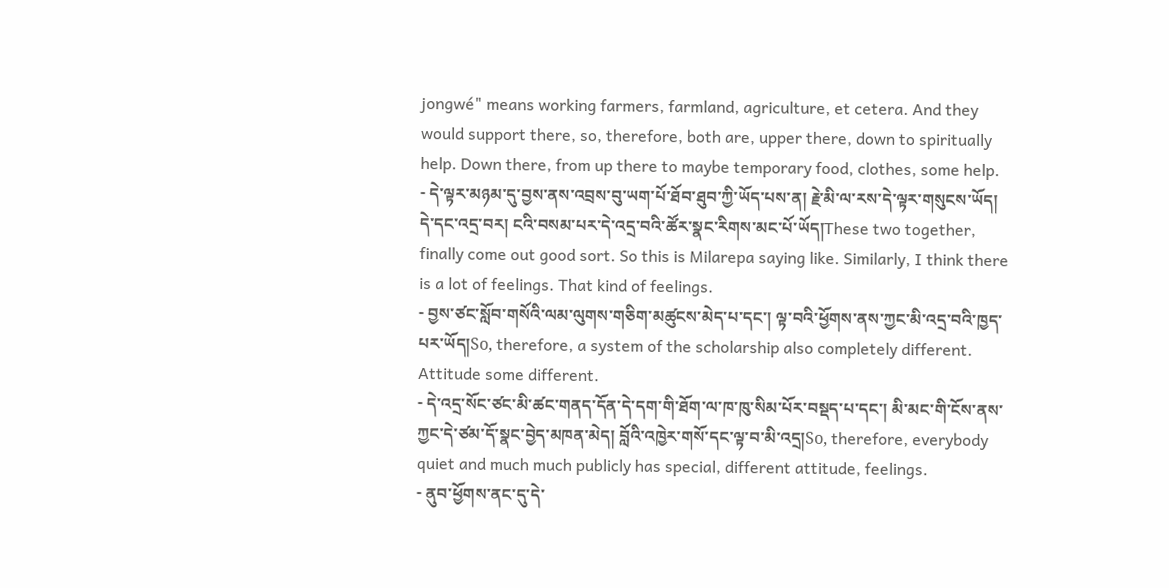jongwé" means working farmers, farmland, agriculture, et cetera. And they would support there, so, therefore, both are, upper there, down to spiritually help. Down there, from up there to maybe temporary food, clothes, some help.
- དེ་ལྟར་མཉམ་དུ་བྱས་ནས་འབྲས་བུ་ཡག་པོ་ཐོབ་ཐུབ་ཀྱི་ཡོད་པས་ན། རྗེ་མི་ལ་རས་དེ་ལྟར་གསུངས་ཡོད། དེ་དང་འདྲ་བར། ངའི་བསམ་པར་དེ་འདྲ་བའི་ཚོར་སྣང་རིགས་མང་པོ་ཡོད།These two together, finally come out good sort. So this is Milarepa saying like. Similarly, I think there is a lot of feelings. That kind of feelings.
- བྱས་ཙང་སློབ་གསོའི་ལམ་ལུགས་གཅིག་མཚུངས་མེད་པ་དང་། ལྟ་བའི་ཕྱོགས་ནས་ཀྱང་མི་འདྲ་བའི་ཁྱད་པར་ཡོད།So, therefore, a system of the scholarship also completely different. Attitude some different.
- དེ་འདྲ་སོང་ཙང་མི་ཚང་གནད་དོན་དེ་དག་གི་ཐོག་ལ་ཁ་ཁུ་སིམ་པོར་བསྡད་པ་དང་། མི་མང་གི་ངོས་ནས་ཀྱང་དེ་ཙམ་དོ་སྣང་བྱེད་མཁན་མེད། བློའི་འཁྱེར་གསོ་དང་ལྟ་བ་མི་འདྲ།So, therefore, everybody quiet and much much publicly has special, different attitude, feelings.
- ནུབ་ཕྱོགས་ནང་དུ་དེ་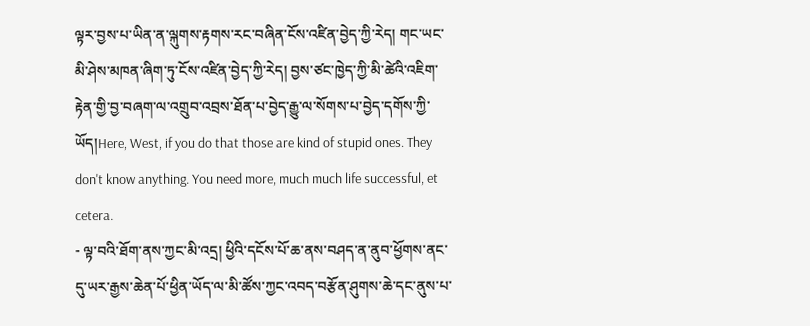ལྟར་བྱས་པ་ཡིན་ན་ལྐུགས་རྟགས་རང་བཞིན་ངོས་འཛིན་བྱེད་ཀྱི་རེད། གང་ཡང་མི་ཤེས་མཁན་ཞིག་ཏུ་ངོས་འཛིན་བྱེད་ཀྱི་རེད། བྱས་ཙང་ཁྱེད་ཀྱི་མི་ཚེའི་འཇིག་རྟེན་གྱི་བྱ་བཞག་ལ་འགྲུབ་འབྲས་ཐོན་པ་བྱེད་རྒྱུ་ལ་སོགས་པ་བྱེད་དགོས་ཀྱི་ཡོད།Here, West, if you do that those are kind of stupid ones. They don't know anything. You need more, much much life successful, et cetera.
- ལྟ་བའི་ཐོག་ནས་ཀྱང་མི་འདྲ། ཕྱིའི་དངོས་པོ་ཆ་ནས་བཤད་ན་ནུབ་ཕྱོགས་ནང་དུ་ཡར་རྒྱས་ཆེན་པོ་ཕྱིན་ཡོད་ལ་མི་ཚོས་ཀྱང་འབད་བརྩོན་ཤུགས་ཆེ་དང་ནུས་པ་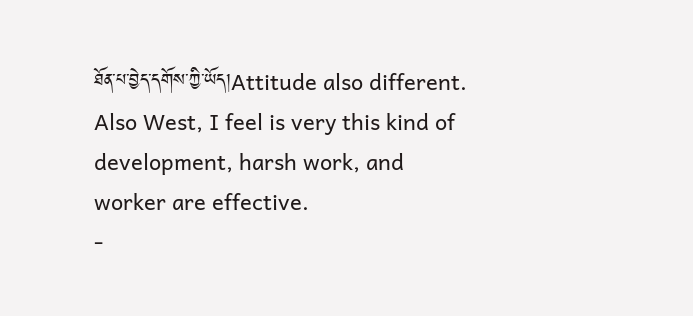ཐོན་པ་བྱེད་དགོས་ཀྱི་ཡོད།Attitude also different. Also West, I feel is very this kind of development, harsh work, and worker are effective.
-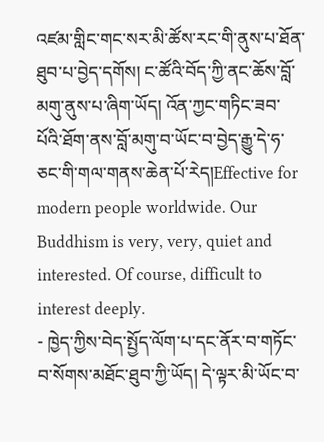འཛམ་གླིང་གང་སར་མི་ཚོས་རང་གི་ནུས་པ་ཐོན་ཐུབ་པ་བྱེད་དགོས། ང་ཚོའི་བོད་ཀྱི་ནང་ཆོས་བློ་མགུ་ནུས་པ་ཞིག་ཡོད། འོན་ཀྱང་གཏིང་ཟབ་པོའི་ཐོག་ནས་བློ་མགུ་བ་ཡོང་བ་བྱེད་རྒྱུ་དེ་ཧ་ཅང་གི་གལ་གནས་ཆེན་པོ་རེད།Effective for modern people worldwide. Our Buddhism is very, very, quiet and interested. Of course, difficult to interest deeply.
- ཁྱེད་ཀྱིས་བེད་སྤྱོད་ལོག་པ་དང་ནོར་བ་གཏོང་བ་སོགས་མཐོང་ཐུབ་ཀྱི་ཡོད། དེ་ལྟར་མི་ཡོང་བ་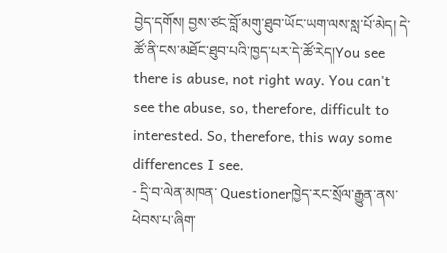བྱེད་དགོས། བྱས་ཙང་བློ་མགུ་ཐུབ་ཡོང་ཡག་ལས་སླ་པོ་མེད། དེ་ཚོ་ནི་ངས་མཐོང་ཐུབ་པའི་ཁྱད་པར་དེ་ཚོ་རེད།You see there is abuse, not right way. You can't see the abuse, so, therefore, difficult to interested. So, therefore, this way some differences I see.
- དྲི་བ་ལེན་མཁན་ Questionerཁྱེད་རང་སྲོལ་རྒྱུན་ནས་ཕེབས་པ་ཞིག་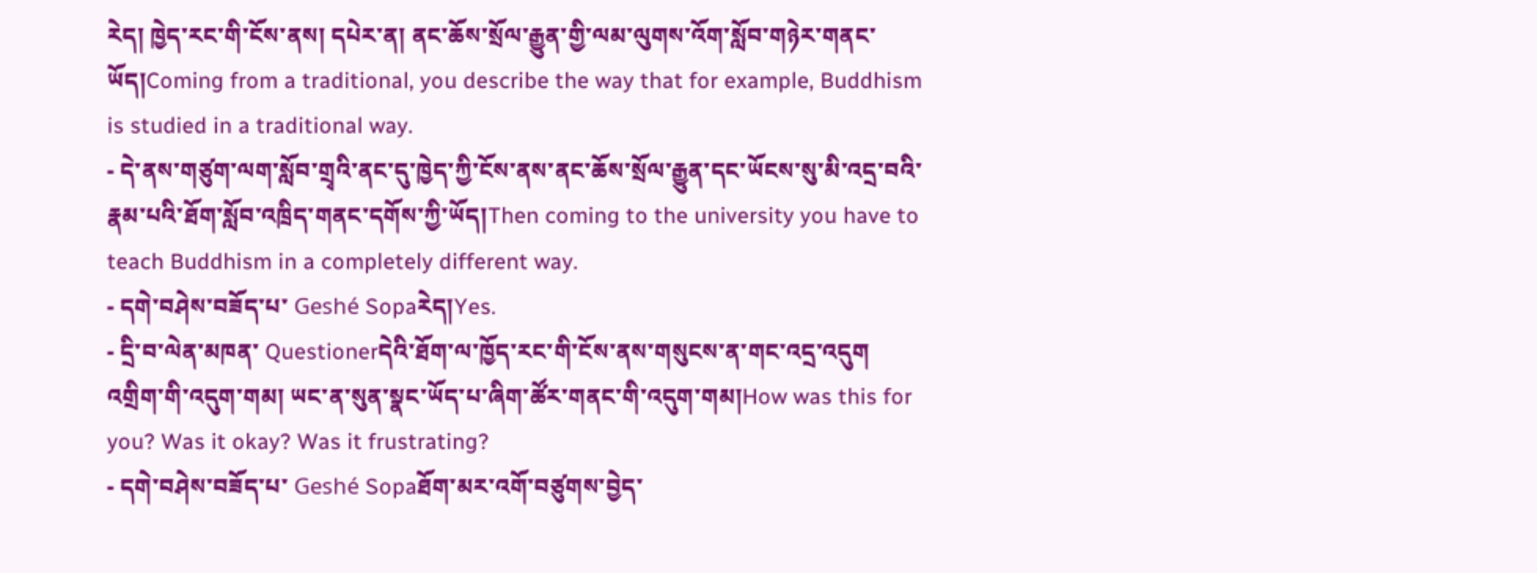རེད། ཁྱེད་རང་གི་ངོས་ནས། དཔེར་ན། ནང་ཆོས་སྲོལ་རྒྱུན་གྱི་ལམ་ལུགས་འོག་སློབ་གཉེར་གནང་ཡོད།Coming from a traditional, you describe the way that for example, Buddhism is studied in a traditional way.
- དེ་ནས་གཙུག་ལག་སློབ་གྲྭའི་ནང་དུ་ཁྱེད་ཀྱི་ངོས་ནས་ནང་ཆོས་སྲོལ་རྒྱུན་དང་ཡོངས་སུ་མི་འདྲ་བའི་རྣམ་པའི་ཐོག་སློབ་འཁྲིད་གནང་དགོས་ཀྱི་ཡོད།Then coming to the university you have to teach Buddhism in a completely different way.
- དགེ་བཤེས་བཟོད་པ་ Geshé Sopaརེད།Yes.
- དྲི་བ་ལེན་མཁན་ Questionerདེའི་ཐོག་ལ་ཁྱོད་རང་གི་ངོས་ནས་གསུངས་ན་གང་འདྲ་འདུག འགྲིག་གི་འདུག་གམ། ཡང་ན་སུན་སྣང་ཡོད་པ་ཞིག་ཚོར་གནང་གི་འདུག་གམ།How was this for you? Was it okay? Was it frustrating?
- དགེ་བཤེས་བཟོད་པ་ Geshé Sopaཐོག་མར་འགོ་བཙུགས་བྱེད་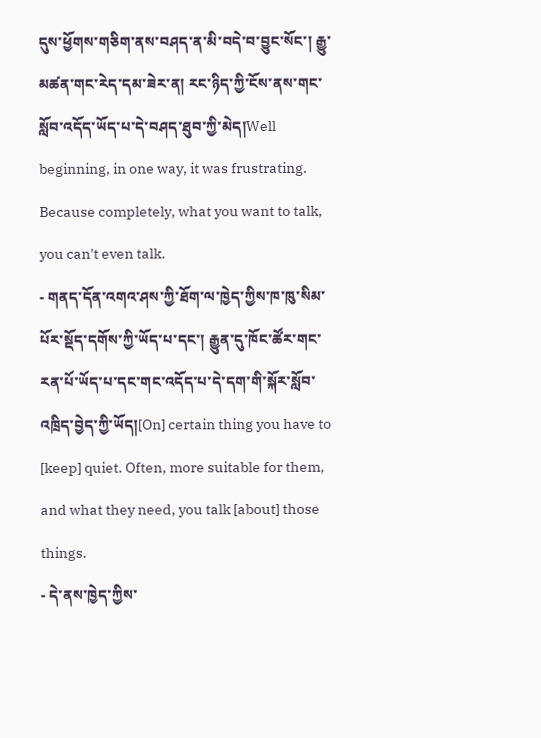དུས་ཕྱོགས་གཅིག་ནས་བཤད་ན་མི་བདེ་བ་བྱུང་སོང་། རྒྱུ་མཚན་གང་རེད་དམ་ཟེར་ན། རང་ཉིད་ཀྱི་ངོས་ནས་གང་སློབ་འདོད་ཡོད་པ་དེ་བཤད་ཐུབ་ཀྱི་མེད།Well beginning, in one way, it was frustrating. Because completely, what you want to talk, you can't even talk.
- གནད་དོན་འགའ་ཤས་ཀྱི་ཐོག་ལ་ཁྱེད་ཀྱིས་ཁ་ཁུ་སིམ་པོར་སྡོད་དགོས་ཀྱི་ཡོད་པ་དང་། རྒྱུན་དུ་ཁོང་ཚོར་གང་རན་པོ་ཡོད་པ་དང་གང་འདོད་པ་དེ་དག་གི་སྐོར་སློབ་འཁྲིད་བྱེད་ཀྱི་ཡོད།[On] certain thing you have to [keep] quiet. Often, more suitable for them, and what they need, you talk [about] those things.
- དེ་ནས་ཁྱེད་ཀྱིས་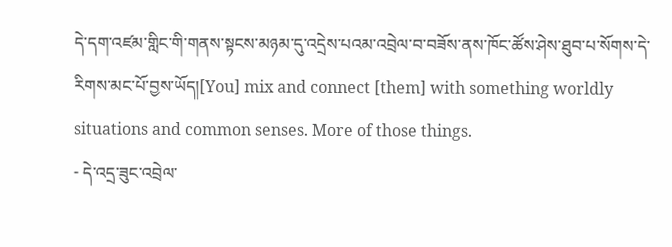དེ་དག་འཛམ་གླིང་གི་གནས་སྟངས་མཉམ་དུ་འདྲེས་པའམ་འབྲེལ་བ་བཟོས་ནས་ཁོང་ཚོས་ཤེས་ཐུབ་པ་སོགས་དེ་རིགས་མང་པོ་བྱས་ཡོད།[You] mix and connect [them] with something worldly situations and common senses. More of those things.
- དེ་འདྲ་ཟུང་འབྲེལ་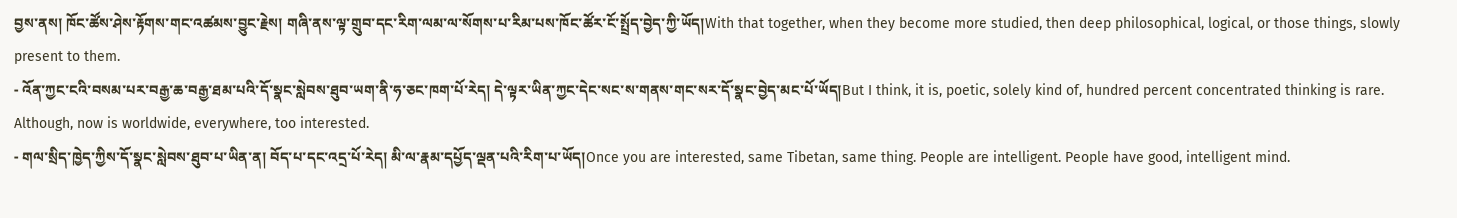བྱས་ནས། ཁོང་ཚོས་ཤེས་རྟོགས་གང་འཚམས་བྱུང་རྗེས། གཞི་ནས་ལྟ་གྲུབ་དང་རིག་ལམ་ལ་སོགས་པ་རིམ་པས་ཁོང་ཚོར་ངོ་སྤྲོད་བྱེད་ཀྱི་ཡོད།With that together, when they become more studied, then deep philosophical, logical, or those things, slowly present to them.
- འོན་ཀྱང་ངའི་བསམ་པར་བརྒྱ་ཆ་བརྒྱ་ཐམ་པའི་དོ་སྣང་སླེབས་ཐུབ་ཡག་ནི་ཧ་ཅང་ཁག་པོ་རེད། དེ་ལྟར་ཡིན་ཀྱང་དེང་སང་ས་གནས་གང་སར་དོ་སྣང་བྱེད་མང་པོ་ཡོད།But I think, it is, poetic, solely kind of, hundred percent concentrated thinking is rare. Although, now is worldwide, everywhere, too interested.
- གལ་སྲིད་ཁྱེད་ཀྱིས་དོ་སྣང་སླེབས་ཐུབ་པ་ཡིན་ན། བོད་པ་དང་འདྲ་པོ་རེད། མི་ལ་རྣམ་དཔྱོད་ལྡན་པའི་རིག་པ་ཡོད།Once you are interested, same Tibetan, same thing. People are intelligent. People have good, intelligent mind.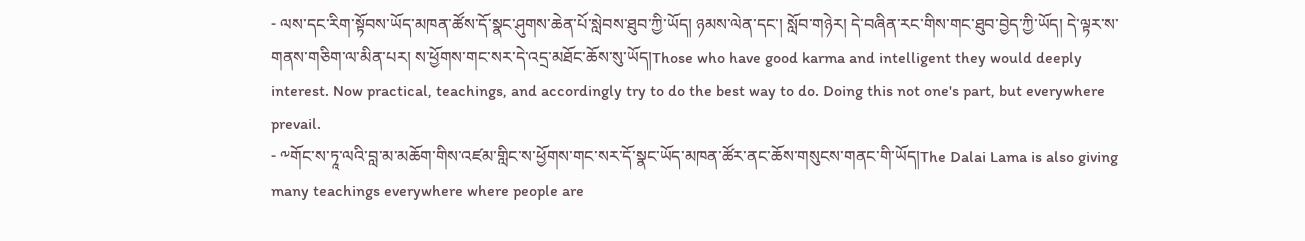- ལས་དང་རིག་སྟོབས་ཡོད་མཁན་ཚོས་དོ་སྣང་ཤུགས་ཆེན་པོ་སླེབས་ཐུབ་ཀྱི་ཡོད། ཉམས་ལེན་དང་། སློབ་གཉེར། དེ་བཞིན་རང་གིས་གང་ཐུབ་བྱེད་ཀྱི་ཡོད། དེ་ལྟར་ས་གནས་གཅིག་ལ་མིན་པར། ས་ཕྱོགས་གང་སར་དེ་འདྲ་མཐོང་ཆོས་སུ་ཡོད།Those who have good karma and intelligent they would deeply interest. Now practical, teachings, and accordingly try to do the best way to do. Doing this not one's part, but everywhere prevail.
- ༸གོང་ས་ཏཱ་ལའི་བླ་མ་མཆོག་གིས་འཛམ་གླིང་ས་ཕྱོགས་གང་སར་དོ་སྣང་ཡོད་མཁན་ཚོར་ནང་ཆོས་གསུངས་གནང་གི་ཡོད།The Dalai Lama is also giving many teachings everywhere where people are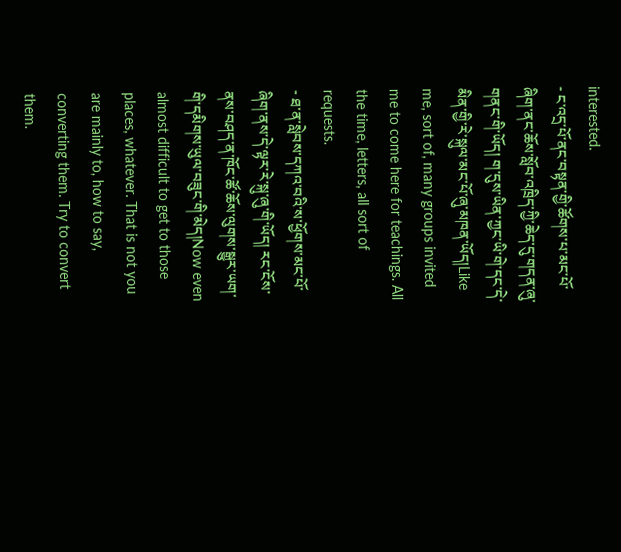interested.
- ང་འདྲ་པོ་ནང་བསྟན་གྱི་ཚོགས་པ་མང་པོ་ཞིག་ནང་ཆོས་སློབ་འཁྲིད་ཀྱི་ཆེད་དུ་གདན་ཞུ་གནང་གི་ཡོད། ག་དུས་ཡིན་ཀྱང་ཡི་གེ་དང་དེ་མིན་གྱི་རེ་སྐུལ་མང་པོ་ཞུ་མཁན་ཡོད།Like me, sort of, many groups invited me to come here for teachings. All the time, letters, all sort of requests.
- ཐ་ན་སླེབས་དཀའ་བའི་ས་ཕྱོགས་མང་པོ་ཞིག་ནས་དེ་ལྟར་རེ་སྐུ་ཞུ་གི་ཡོད། རང་ངོས་ནས་བཤད་ན་ཁོང་ཚོ་ཆོས་ལུགས་སྒྱུར་ཡག་གི་དམིགས་ཡུལ་བཟུང་གི་མེད།Now even almost difficult to get to those places, whatever. That is not you are mainly to, how to say, converting them. Try to convert them.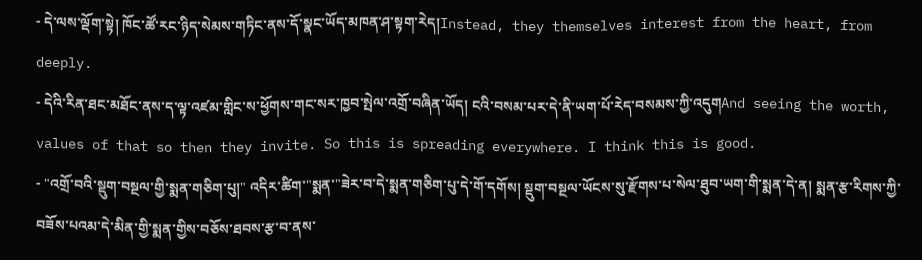- དེ་ལས་ལྡོག་སྟེ། ཁོང་ཚོ་རང་ཉིད་སེམས་གཏིང་ནས་དོ་སྣང་ཡོད་མཁན་ཤ་སྟག་རེད།Instead, they themselves interest from the heart, from deeply.
- དེའི་རིན་ཐང་མཐོང་ནས་ད་ལྟ་འཛམ་གླིང་ས་ཕྱོགས་གང་སར་ཁྱབ་སྤེལ་འགྲོ་བཞིན་ཡོད། ངའི་བསམ་པར་དེ་ནི་ཡག་པོ་རེད་བསམས་ཀྱི་འདུགAnd seeing the worth, values of that so then they invite. So this is spreading everywhere. I think this is good.
- "འགྲོ་བའི་སྡུག་བསྔལ་གྱི་སྨན་གཅིག་པུ།" འདིར་ཚིག་"སྨན་"ཟེར་བ་དེ་སྨན་གཅིག་པུ་དེ་གོ་དགོས། སྡུག་བསྔལ་ཡོངས་སུ་རྫོགས་པ་སེལ་ཐུབ་ཡག་གི་སྨན་དེ་ན། སྨན་རྩ་རིགས་ཀྱི་བཟོས་པའམ་དེ་མིན་གྱི་སྨན་གྱིས་བཅོས་ཐབས་རྩ་བ་ནས་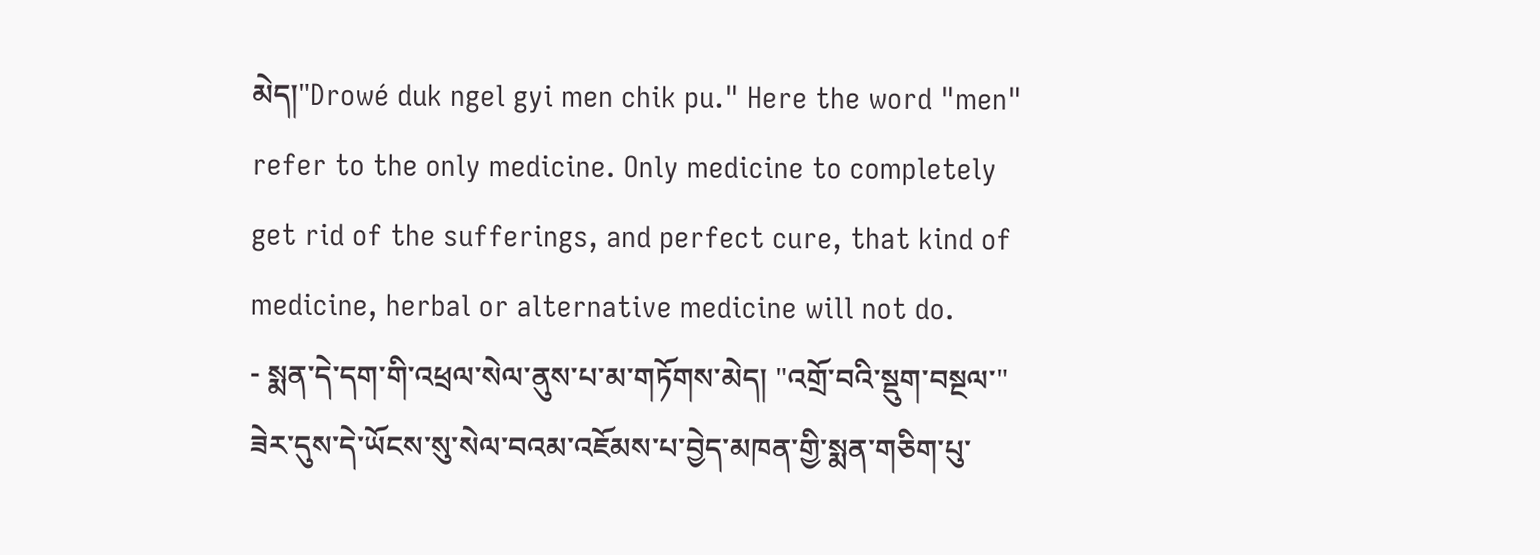མེད།"Drowé duk ngel gyi men chik pu." Here the word "men" refer to the only medicine. Only medicine to completely get rid of the sufferings, and perfect cure, that kind of medicine, herbal or alternative medicine will not do.
- སྨན་དེ་དག་གི་འཕྲལ་སེལ་ནུས་པ་མ་གཏོགས་མེད། "འགྲོ་བའི་སྡུག་བསྔལ་" ཟེར་དུས་དེ་ཡོངས་སུ་སེལ་བའམ་འཇོམས་པ་བྱེད་མཁན་གྱི་སྨན་གཅིག་པུ་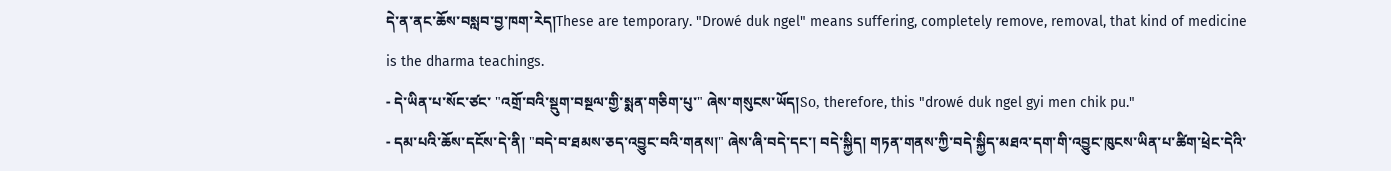དེ་ན་ནང་ཆོས་བསླབ་བྱ་ཁག་རེད།These are temporary. "Drowé duk ngel" means suffering, completely remove, removal, that kind of medicine is the dharma teachings.
- དེ་ཡིན་པ་སོང་ཙང་ "འགྲོ་བའི་སྡུག་བསྔལ་གྱི་སྨན་གཅིག་པུ་" ཞེས་གསུངས་ཡོད།So, therefore, this "drowé duk ngel gyi men chik pu."
- དམ་པའི་ཆོས་དངོས་དེ་ནི། "བདེ་བ་ཐམས་ཅད་འབྱུང་བའི་གནས།" ཞེས་ཞི་བདེ་དང་། བདེ་སྐྱིད། གཏན་གནས་ཀྱི་བདེ་སྐྱིད་མཐའ་དག་གི་འབྱུང་ཁུངས་ཡིན་པ་ཚིག་ཕྲེང་དེའི་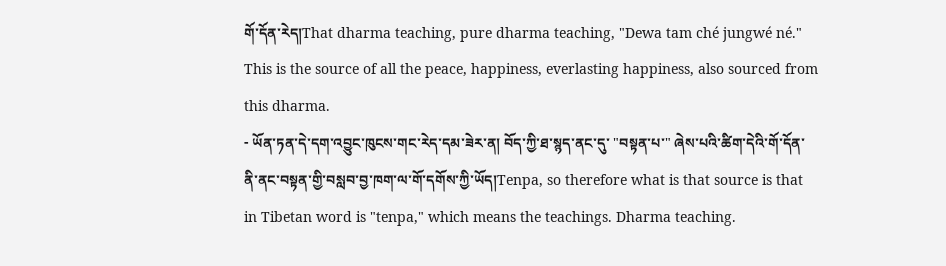གོ་དོན་རེད།That dharma teaching, pure dharma teaching, "Dewa tam ché jungwé né." This is the source of all the peace, happiness, everlasting happiness, also sourced from this dharma.
- ཡོན་ཏན་དེ་དག་འབྱུང་ཁུངས་གང་རེད་དམ་ཟེར་ན། བོད་ཀྱི་ཐ་སྙད་ནང་དུ་ "བསྟན་པ་" ཞེས་པའི་ཚིག་དེའི་གོ་དོན་ནི་ནང་བསྟན་གྱི་བསླབ་བྱ་ཁག་ལ་གོ་དགོས་ཀྱི་ཡོད།Tenpa, so therefore what is that source is that in Tibetan word is "tenpa," which means the teachings. Dharma teaching.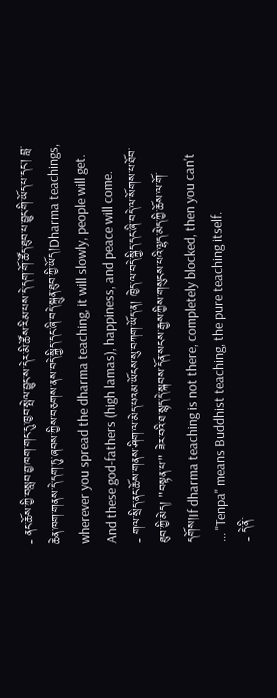- ནང་ཆོས་ཀྱི་བསླབ་བྱ་ཁག་གང་དུ་ཁྱབ་སྤེལ་བྱུང་ས་དེར་མི་ཚོས་རིམ་པས་དེ་དག་གོ་ཚོད་ཐུབ་པ་བྱུང་གི་ཡོད་པ་དང་། བླ་ཆེན་ཁག་གནས་དེ་དག་ཏུ་ཞབས་ཀྱིས་བཅགས་ནས་བདེ་སྐྱིད་དང་ཞི་བདེ་སྐྲུན་ཐུབ་ཀྱི་ཡོད།Dharma teachings, wherever you spread the dharma teaching, it will slowly, people will get. And these god-fathers (high lamas), happiness, and peace will come.
- གལ་སྲིད་ནང་ཆོས་གནས་ཤིག་ལ་མེད་པའམ་ཡོངས་སུ་བཀག་ཡོད་ན། ཁྱེད་ལ་བདེ་སྐྱིད་དང་ཞི་བདེ་ལ་སོགས་པ་ཐོབ་ཐུབ་ཀྱི་མེད། "བསྟན་པ་" ཟེར་བའི་ཐ་སྙད་དེ་སྐབས་དོན་སངས་རྒྱས་ཀྱིས་གསུངས་པའི་ལྷད་མེད་ཀྱི་ཆོས་ལ་གོ་དགོས།If dharma teaching is not there, completely blocked, then you can't ... "Tenpa" means Buddhist teaching, the pure teaching itself.
- དེ་ནི་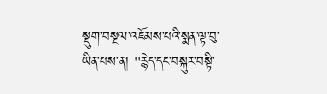སྡུག་བསྔལ་འཇོམས་པའི་སྨན་ལྟ་བུ་ཡིན་པས་ན། "རྙེད་དང་བསྐུར་བསྟི་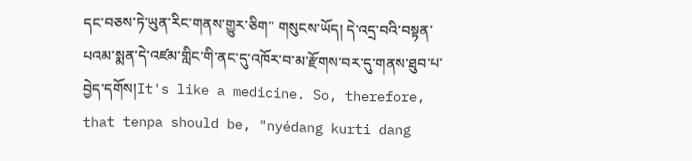དང་བཅས་ཏེ་ཡུན་རིང་གནས་གྱུར་ཅིག" གསུངས་ཡོད། དེ་འདྲ་བའི་བསྟན་པའམ་སྨན་དེ་འཛམ་གླིང་གི་ནང་དུ་འཁོར་བ་མ་རྫོགས་བར་དུ་གནས་ཐུབ་པ་བྱེད་དགོས།It's like a medicine. So, therefore, that tenpa should be, "nyédang kurti dang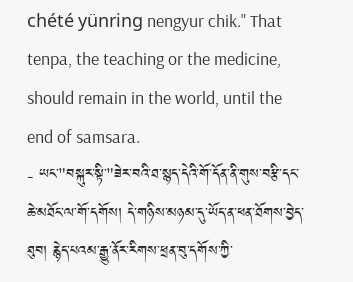chété yünring nengyur chik." That tenpa, the teaching or the medicine, should remain in the world, until the end of samsara.
- ཡང་"བསྐུར་སྟི་"ཟེར་བའི་ཐ་སྙད་དེའི་གོ་དོན་ནི་གུས་བརྩི་དང་ཆེ་མཐོང་ལ་གོ་དགོས། དེ་གཉིས་མཉམ་དུ་ཡོད་ན་ཕན་ཐོགས་བྱེད་ཐུབ། རྙེད་པའམ་རྒྱུ་ནོར་རིགས་ཕྲན་བུ་དགོས་ཀྱི་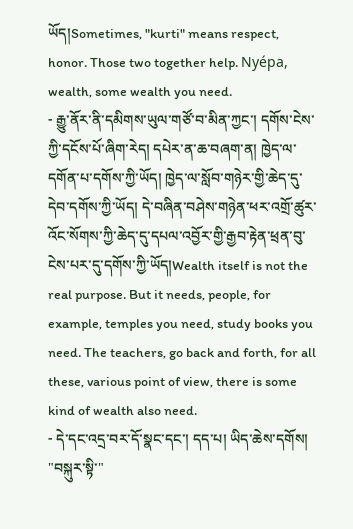ཡོད།Sometimes, "kurti" means respect, honor. Those two together help. Nyépa, wealth, some wealth you need.
- རྒྱུ་ནོར་ནི་དམིགས་ཡུལ་གཙོ་བ་མིན་ཀྱང་། དགོས་ངེས་ཀྱི་དངོས་པོ་ཞིག་རེད། དཔེར་ན་ཆ་བཞག་ན། ཁྱེད་ལ་དགོན་པ་དགོས་ཀྱི་ཡོད། ཁྱེད་ལ་སློབ་གཉེར་གྱི་ཆེད་དུ་དེབ་དགོས་ཀྱི་ཡོད། དེ་བཞིན་བཤེས་གཉེན་ཕར་འགྲོ་ཚུར་འོང་སོགས་ཀྱི་ཆེད་དུ་དཔལ་འབྱོར་གྱི་རྒྱབ་རྟེན་ཕྲན་བུ་ངེས་པར་དུ་དགོས་ཀྱི་ཡོད།Wealth itself is not the real purpose. But it needs, people, for example, temples you need, study books you need. The teachers, go back and forth, for all these, various point of view, there is some kind of wealth also need.
- དེ་དང་འདྲ་བར་དོ་སྣང་དང་། དད་པ། ཡིད་ཆེས་དགོས། "བསྐུར་སྟི་"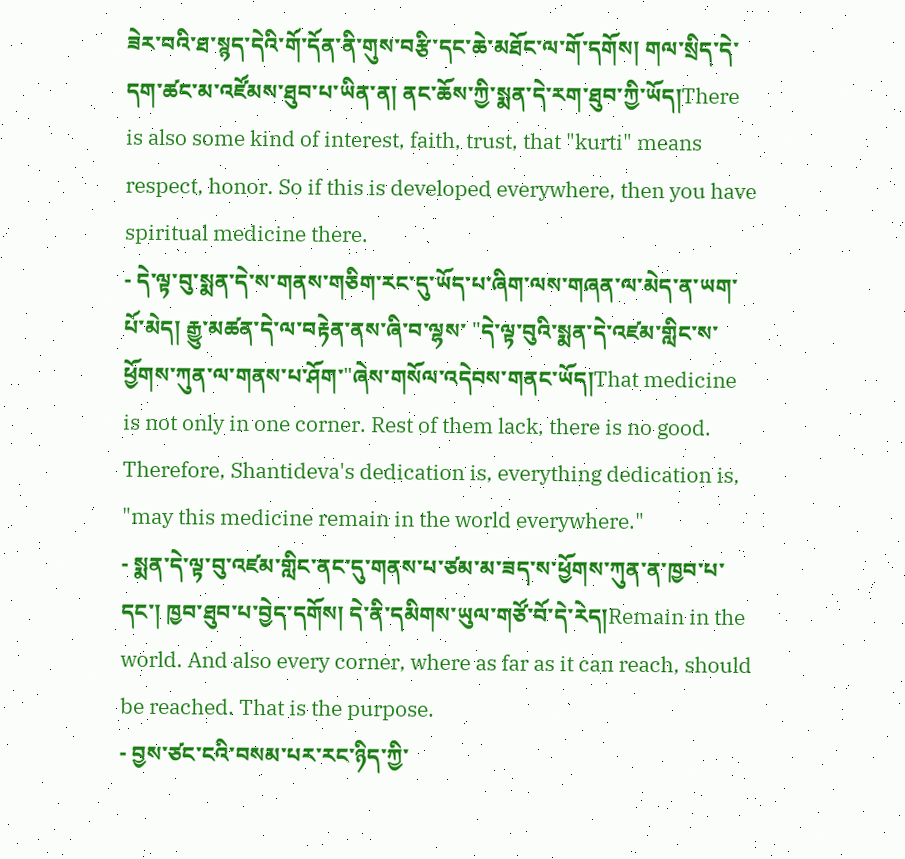ཟེར་བའི་ཐ་སྙད་དེའི་གོ་དོན་ནི་གུས་བརྩི་དང་ཆེ་མཐོང་ལ་གོ་དགོས། གལ་སྲིད་དེ་དག་ཚང་མ་འཛོམས་ཐུབ་པ་ཡིན་ན། ནང་ཆོས་ཀྱི་སྨན་དེ་རག་ཐུབ་ཀྱི་ཡོད།There is also some kind of interest, faith, trust, that "kurti" means respect, honor. So if this is developed everywhere, then you have spiritual medicine there.
- དེ་ལྟ་བུ་སྨན་དེ་ས་གནས་གཅིག་རང་དུ་ཡོད་པ་ཞིག་ལས་གཞན་ལ་མེད་ན་ཡག་པོ་མེད། རྒྱུ་མཚན་དེ་ལ་བརྟེན་ནས་ཞི་བ་ལྷས་ "དེ་ལྟ་བུའི་སྨན་དེ་འཛམ་གླིང་ས་ཕྱོགས་ཀུན་ལ་གནས་པ་ཤོག་"ཞེས་གསོལ་འདེབས་གནང་ཡོད།That medicine is not only in one corner. Rest of them lack, there is no good. Therefore, Shantideva's dedication is, everything dedication is, "may this medicine remain in the world everywhere."
- སྨན་དེ་ལྟ་བུ་འཛམ་གླིང་ནང་དུ་གནས་པ་ཙམ་མ་ཟད་ས་ཕྱོགས་ཀུན་ན་ཁྱབ་པ་དང་། ཁྱབ་ཐུབ་པ་བྱེད་དགོས། དེ་ནི་དམིགས་ཡུལ་གཙོ་བོ་དེ་རེད།Remain in the world. And also every corner, where as far as it can reach, should be reached. That is the purpose.
- བྱས་ཙང་ངའི་བསམ་པར་རང་ཉིད་ཀྱི་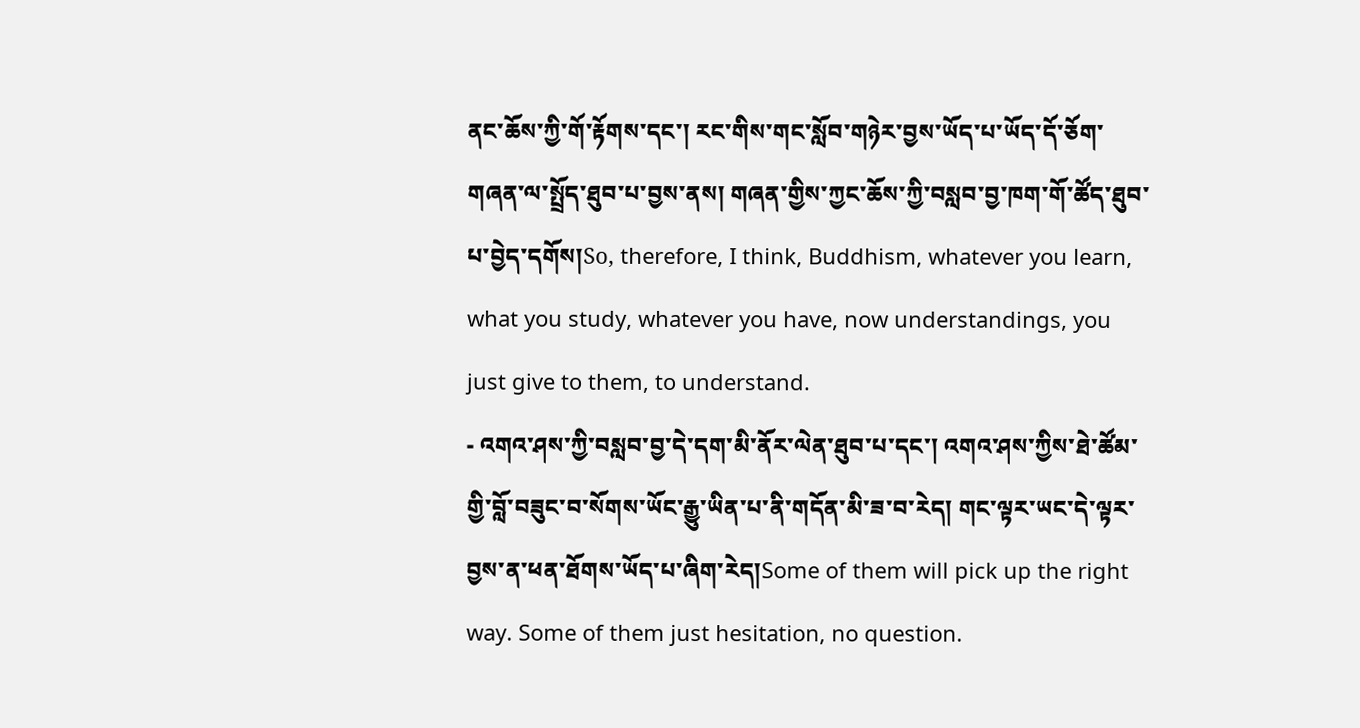ནང་ཆོས་ཀྱི་གོ་རྟོགས་དང་། རང་གིས་གང་སློབ་གཉེར་བྱས་ཡོད་པ་ཡོད་དོ་ཅོག་གཞན་ལ་སྤྲོད་ཐུབ་པ་བྱས་ནས། གཞན་གྱིས་ཀྱང་ཆོས་ཀྱི་བསླབ་བྱ་ཁག་གོ་ཚོད་ཐུབ་པ་བྱེད་དགོས།So, therefore, I think, Buddhism, whatever you learn, what you study, whatever you have, now understandings, you just give to them, to understand.
- འགའ་ཤས་ཀྱི་བསླབ་བྱ་དེ་དག་མི་ནོར་ལེན་ཐུབ་པ་དང་། འགའ་ཤས་ཀྱིས་ཐེ་ཚོམ་གྱི་བློ་བཟུང་བ་སོགས་ཡོང་རྒྱུ་ཡིན་པ་ནི་གདོན་མི་ཟ་བ་རེད། གང་ལྟར་ཡང་དེ་ལྟར་བྱས་ན་ཕན་ཐོགས་ཡོད་པ་ཞིག་རེད།Some of them will pick up the right way. Some of them just hesitation, no question.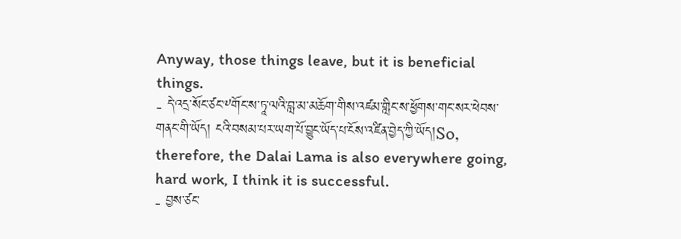Anyway, those things leave, but it is beneficial things.
- དེ་འདྲ་སོང་ཙང་༸གོང་ས་ཏཱ་ལའི་བླ་མ་མཆོག་གིས་འཛམ་གླིང་ས་ཕྱོགས་གང་སར་ཕེབས་གནང་གི་ཡོད། ངའི་བསམ་པར་ཡག་པོ་བྱུང་ཡོད་པ་ངོས་འཛིན་བྱེད་ཀྱི་ཡོད།So, therefore, the Dalai Lama is also everywhere going, hard work, I think it is successful.
- བྱས་ཙང་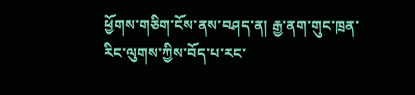ཕྱོགས་གཅིག་ངོས་ནས་བཤད་ན། རྒྱ་ནག་གུང་ཁྲན་རིང་ལུགས་ཀྱིས་བོད་པ་རང་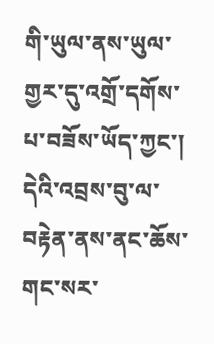གི་ཡུལ་ནས་ཡུལ་གྱར་དུ་འགྲོ་དགོས་པ་བཟོས་ཡོད་ཀྱང་། དེའི་འབྲས་བུ་ལ་བརྟེན་ནས་ནང་ཆོས་གང་སར་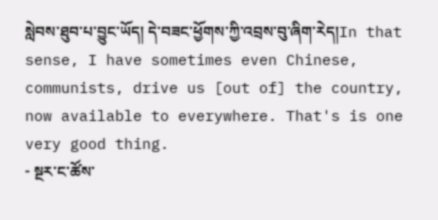སླེབས་ཐུབ་པ་བྱུང་ཡོད། དེ་བཟང་ཕྱོགས་ཀྱི་འབྲས་བུ་ཞིག་རེད།In that sense, I have sometimes even Chinese, communists, drive us [out of] the country, now available to everywhere. That's is one very good thing.
- སྔར་ང་ཚོས་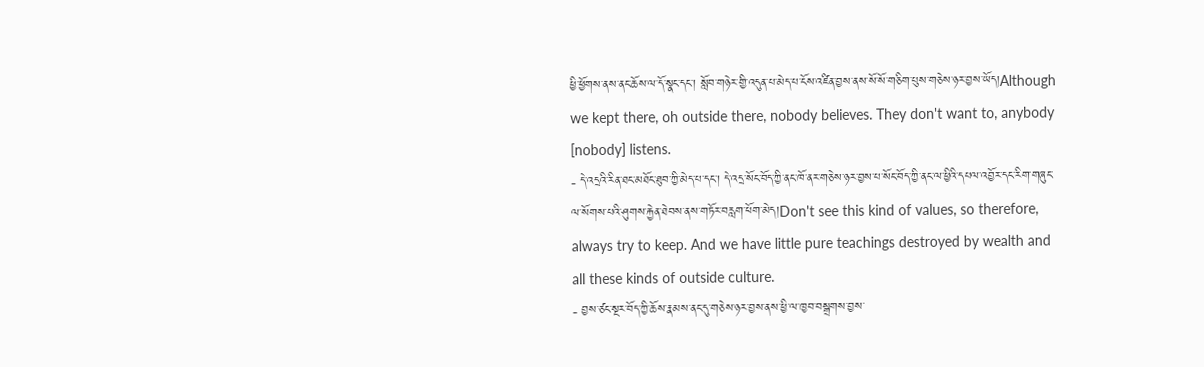ཕྱི་ཕྱོགས་ནས་ནང་ཆོས་ལ་དོ་སྣང་དང་། སློབ་གཉེར་གྱི་འདུན་པ་མེད་པ་ངོས་འཛིན་བྱས་ནས་སོ་སོ་གཅིག་པུས་གཅེས་ཉར་བྱས་ཡོད།Although we kept there, oh outside there, nobody believes. They don't want to, anybody [nobody] listens.
- དེ་འདྲའི་རིན་ཐང་མཐོང་ཐུབ་ཀྱི་མེད་པ་དང་། དེ་འདྲ་སོང་བོད་ཀྱི་ནང་ཁོ་ནར་གཅེས་ཉར་བྱས་པ་སོང་བོད་ཀྱི་ནང་ལ་ཕྱིའི་དཔལ་འབྱོར་དང་རིག་གཞུང་ལ་སོགས་པའི་ཤུགས་རྐྱེན་ཐེབས་ནས་གཏོར་བརླག་ཕོག་མེད།Don't see this kind of values, so therefore, always try to keep. And we have little pure teachings destroyed by wealth and all these kinds of outside culture.
- བྱས་ཙང་སྔར་བོད་ཀྱི་ཆོས་རྣམས་ནང་དུ་གཅེས་ཉར་བྱས་ནས་ཕྱི་ལ་ཁྱབ་བསྒྲགས་བྱས་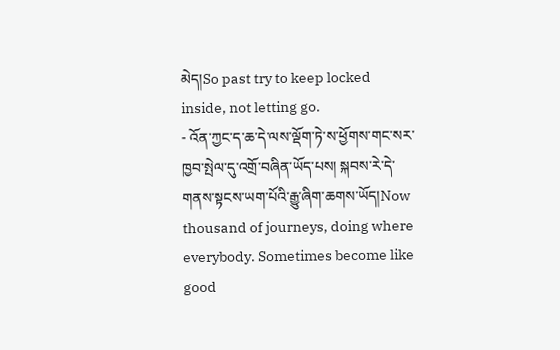མེད།So past try to keep locked inside, not letting go.
- འོན་ཀྱང་ད་ཆ་དེ་ལས་ལྡོག་ཏེ་ས་ཕྱོགས་གང་སར་ཁྱབ་སྤེལ་དུ་འགྲོ་བཞིན་ཡོད་པས། སྐབས་རེ་དེ་གནས་སྟངས་ཡག་པོའི་རྒྱུ་ཞིག་ཆགས་ཡོད།Now thousand of journeys, doing where everybody. Sometimes become like good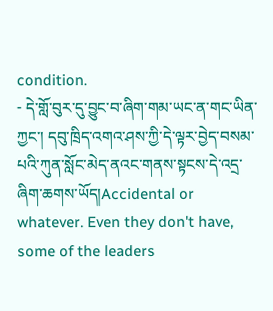condition.
- དེ་གློ་བུར་དུ་བྱུང་བ་ཞིག་གམ་ཡང་ན་གང་ཡིན་ཀྱང་། དབུ་ཁྲིད་འགའ་ཤས་ཀྱི་དེ་ལྟར་བྱེད་བསམ་པའི་ཀུན་སློང་མེད་ནའང་གནས་སྟངས་དེ་འདྲ་ཞིག་ཆགས་ཡོད།Accidental or whatever. Even they don't have, some of the leaders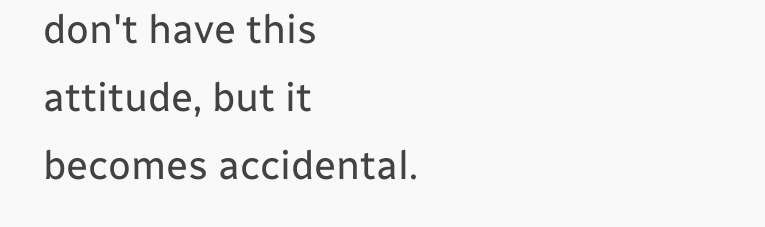don't have this attitude, but it becomes accidental.